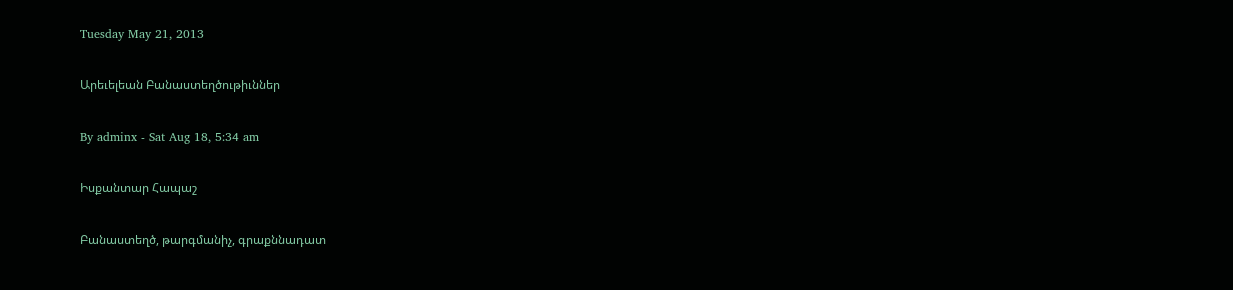Tuesday May 21, 2013

Արեւելեան Բանաստեղծութիւններ

By adminx - Sat Aug 18, 5:34 am

Իսքանտար Հապաշ

Բանաստեղծ, թարգմանիչ, գրաքննադատ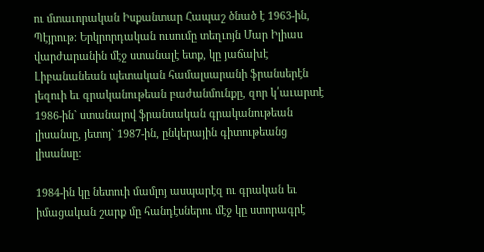ու մտաւորական Իսքանտար Հապաշ ծնած է 1963-ին, Պէյրութ: Երկրորդական ուսումը տեղւոյն Մար Իլիաս վարժարանին մէջ ստանալէ ետք, կը յաճախէ Լիբանանեան պետական համալսարանի ֆրանսերէն լեզուի եւ գրականութեան բաժանմունքը, զոր կ՛աւարտէ 1986-ին` ստանալով ֆրանսական գրականութեան լիսանսը, յետոյ` 1987-ին, ընկերային գիտութեանց լիսանսը:

1984-ին կը նետուի մամլոյ ասպարէզ ու գրական եւ իմացական շարք մը հանդէսներու մէջ կը ստորագրէ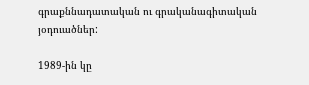գրաքննադատական ու գրականագիտական յօդուածներ:

1989-ին կը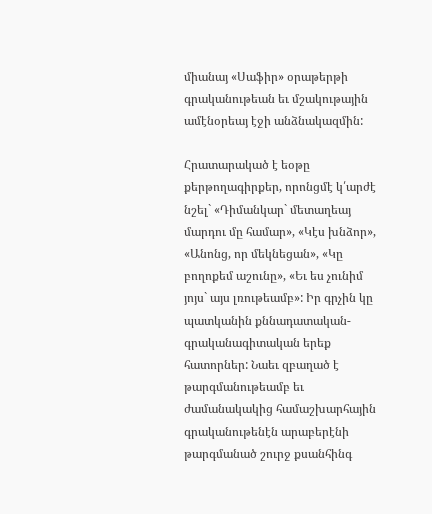միանայ «Սաֆիր» օրաթերթի գրականութեան եւ մշակութային ամէնօրեայ էջի անձնակազմին:

Հրատարակած է եօթը քերթողագիրքեր, որոնցմէ կ՛արժէ նշել` «Դիմանկար` մետաղեայ մարդու մը համար», «Կէս խնձոր», «Անոնց, որ մեկնեցան», «Կը բողոքեմ աշունը», «Եւ ես չունիմ յոյս` այս լռութեամբ»: Իր գրչին կը պատկանին քննադատական-գրականագիտական երեք հատորներ: Նաեւ զբաղած է թարգմանութեամբ եւ ժամանակակից համաշխարհային գրականութենէն արաբերէնի թարգմանած շուրջ քսանհինգ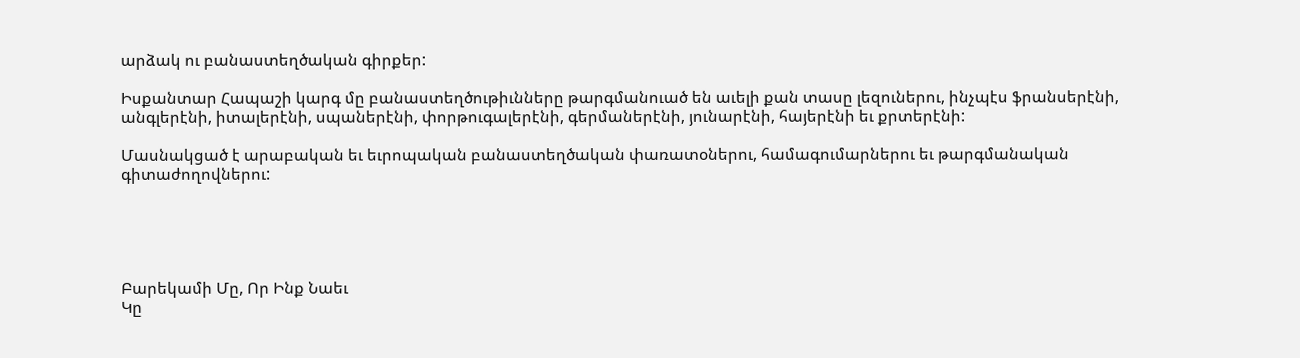արձակ ու բանաստեղծական գիրքեր:

Իսքանտար Հապաշի կարգ մը բանաստեղծութիւնները թարգմանուած են աւելի քան տասը լեզուներու, ինչպէս ֆրանսերէնի, անգլերէնի, իտալերէնի, սպաներէնի, փորթուգալերէնի, գերմաներէնի, յունարէնի, հայերէնի եւ քրտերէնի:

Մասնակցած է արաբական եւ եւրոպական բանաստեղծական փառատօներու, համագումարներու եւ թարգմանական գիտաժողովներու:





Բարեկամի Մը, Որ Ինք Նաեւ
Կը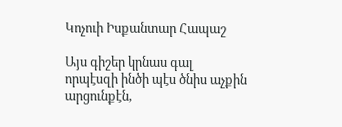Կոչուի Իսքանտար Հապաշ

Այս գիշեր կրնաս գալ
որպէսզի ինծի պէս ծնիս աչքին արցունքէն,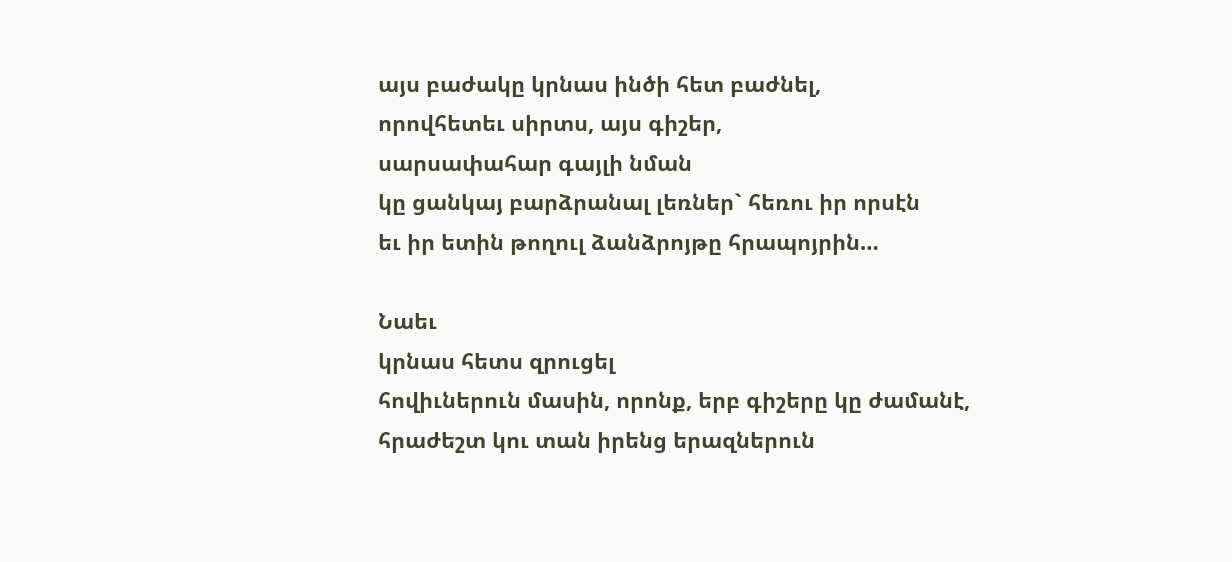այս բաժակը կրնաս ինծի հետ բաժնել,
որովհետեւ սիրտս, այս գիշեր,
սարսափահար գայլի նման
կը ցանկայ բարձրանալ լեռներ` հեռու իր որսէն
եւ իր ետին թողուլ ձանձրոյթը հրապոյրին…

Նաեւ
կրնաս հետս զրուցել
հովիւներուն մասին, որոնք, երբ գիշերը կը ժամանէ,
հրաժեշտ կու տան իրենց երազներուն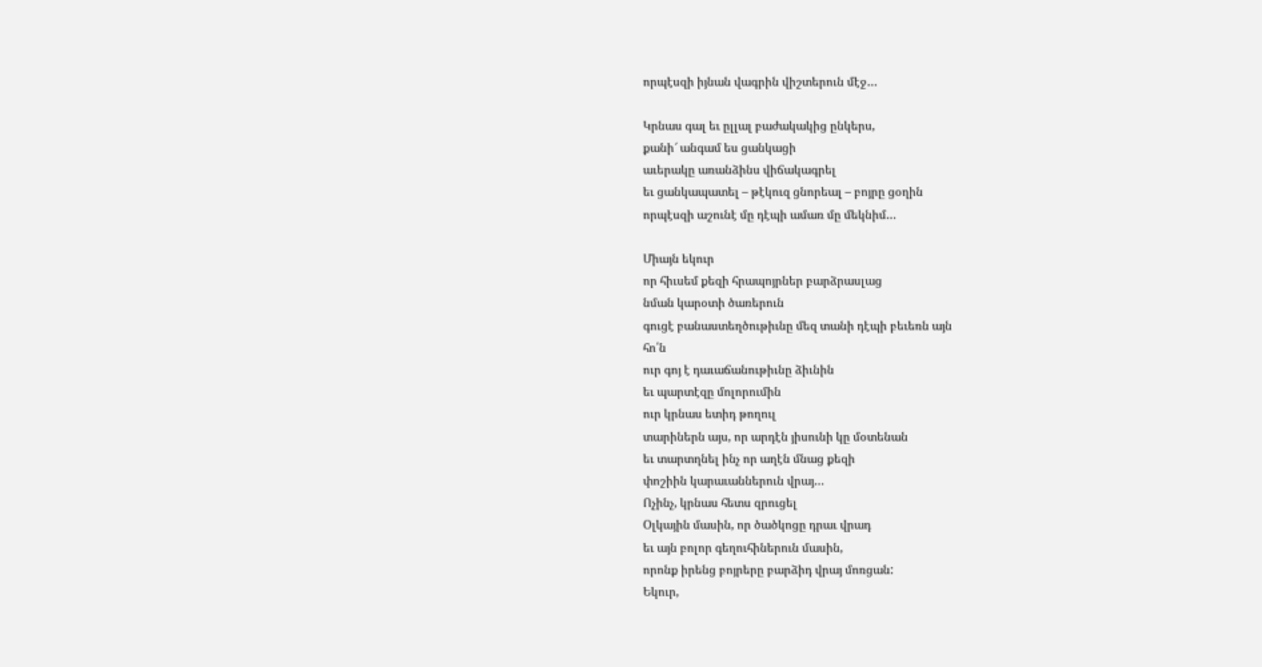որպէսզի իյնան վագրին վիշտերուն մէջ…

Կրնաս գալ եւ ըլլալ բաժակակից ընկերս,
քանի՜ անգամ ես ցանկացի
աւերակը առանձինս վիճակագրել
եւ ցանկապատել – թէկուզ ցնորեալ – բոյրը ցօղին
որպէսզի աշունէ մը դէպի ամառ մը մեկնիմ…

Միայն եկուր
որ հիւսեմ քեզի հրապոյրներ բարձրասլաց
նման կարօտի ծառերուն
գուցէ բանաստեղծութիւնը մեզ տանի դէպի բեւեռն այն
հո՛ն
ուր գոյ է դաւաճանութիւնը ձիւնին
եւ պարտէզը մոլորումին
ուր կրնաս ետիդ թողուլ
տարիներն այս, որ արդէն յիսունի կը մօտենան
եւ տարտղնել ինչ որ աղէն մնաց քեզի
փոշիին կարաւաններուն վրայ…
Ոչինչ, կրնաս հետս զրուցել
Օլկային մասին, որ ծածկոցը դրաւ վրադ
եւ այն բոլոր գեղուհիներուն մասին,
որոնք իրենց բոյրերը բարձիդ վրայ մոռցան:
Եկուր,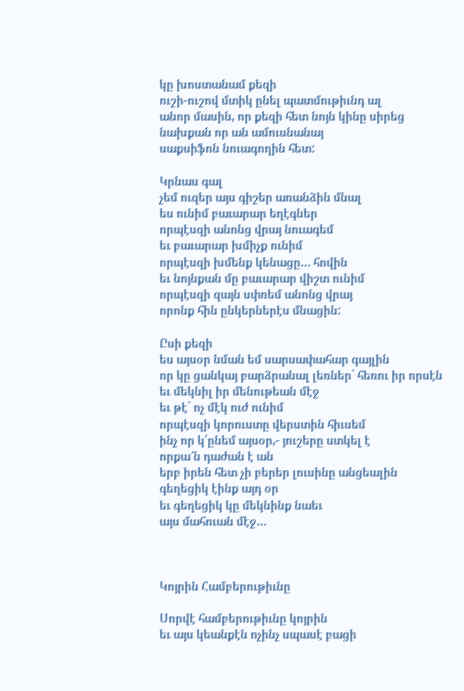կը խոստանամ քեզի
ուշի-ուշով մտիկ ընել պատմութիւնդ ալ
անոր մասին, որ քեզի հետ նոյն կինը սիրեց
նախքան որ ան ամուսնանայ
սաքսիֆոն նուագողին հետ:

Կրնաս գալ
չեմ ուզեր այս գիշեր առանձին մնալ
ես ունիմ բաւարար եղէգներ
որպէսզի անոնց վրայ նուագեմ
եւ բաւարար խմիչք ունիմ
որպէսզի խմենք կենացը… հովին
եւ նոյնքան մը բաւարար վիշտ ունիմ
որպէսզի զայն սփռեմ անոնց վրայ
որոնք հին ընկերներէս մնացին:

Ըսի քեզի
ես այսօր նման եմ սարսափահար գայլին
որ կը ցանկայ բարձրանալ լեռներ` հեռու իր որսէն
եւ մեկնիլ իր մենութեան մէջ
եւ թէ` ոչ մէկ ուժ ունիմ
որպէսզի կորուստը վերստին հիւսեմ
ինչ որ կ՛ընեմ այսօր,- յուշերը ստկել է
որքա՜ն դաժան է ան
երբ իրեն հետ չի բերեր լուսինը անցեալին
գեղեցիկ էինք այդ օր
եւ գեղեցիկ կը մեկնինք նաեւ
այս մահուան մէջ…



Կոյրին Համբերութիւնը

Սորվէ համբերութիւնը կոյրին
եւ այս կեանքէն ոչինչ սպասէ բացի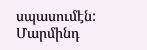սպասումէն:
Մարմինդ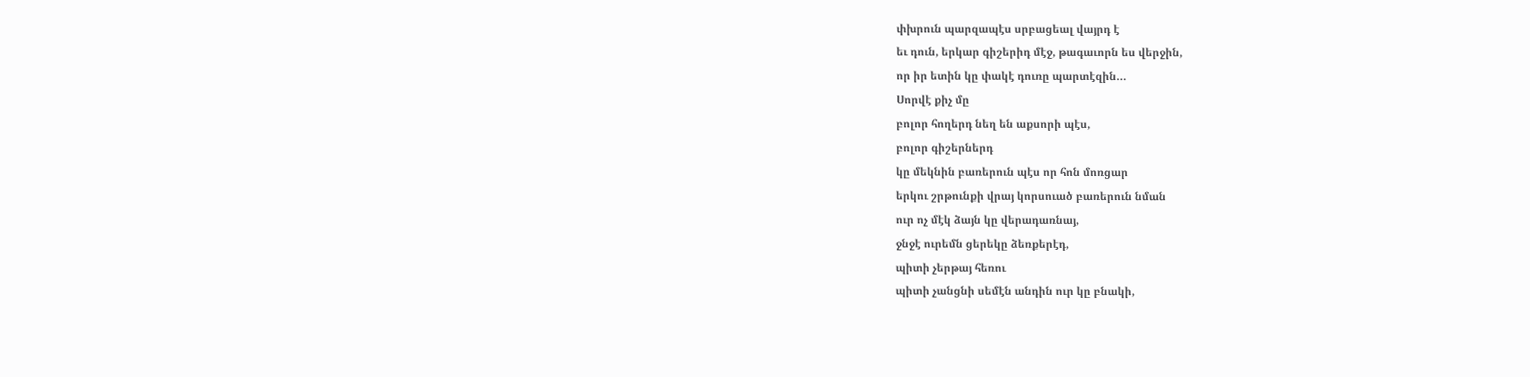փխրուն պարզապէս սրբացեալ վայրդ է
եւ դուն, երկար գիշերիդ մէջ, թագաւորն ես վերջին,
որ իր ետին կը փակէ դուռը պարտէզին…
Սորվէ քիչ մը
բոլոր հողերդ նեղ են աքսորի պէս,
բոլոր գիշերներդ
կը մեկնին բառերուն պէս որ հոն մոռցար
երկու շրթունքի վրայ կորսուած բառերուն նման
ուր ոչ մէկ ձայն կը վերադառնայ,
ջնջէ ուրեմն ցերեկը ձեռքերէդ,
պիտի չերթայ հեռու
պիտի չանցնի սեմէն անդին ուր կը բնակի,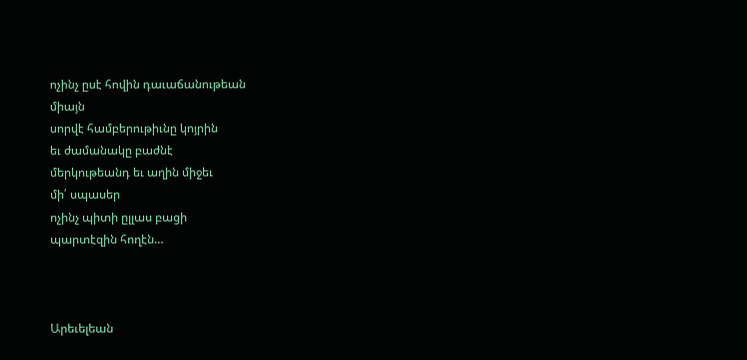ոչինչ ըսէ հովին դաւաճանութեան
միայն
սորվէ համբերութիւնը կոյրին
եւ ժամանակը բաժնէ
մերկութեանդ եւ աղին միջեւ
մի՛ սպասեր
ոչինչ պիտի ըլլաս բացի
պարտէզին հողէն…



Արեւելեան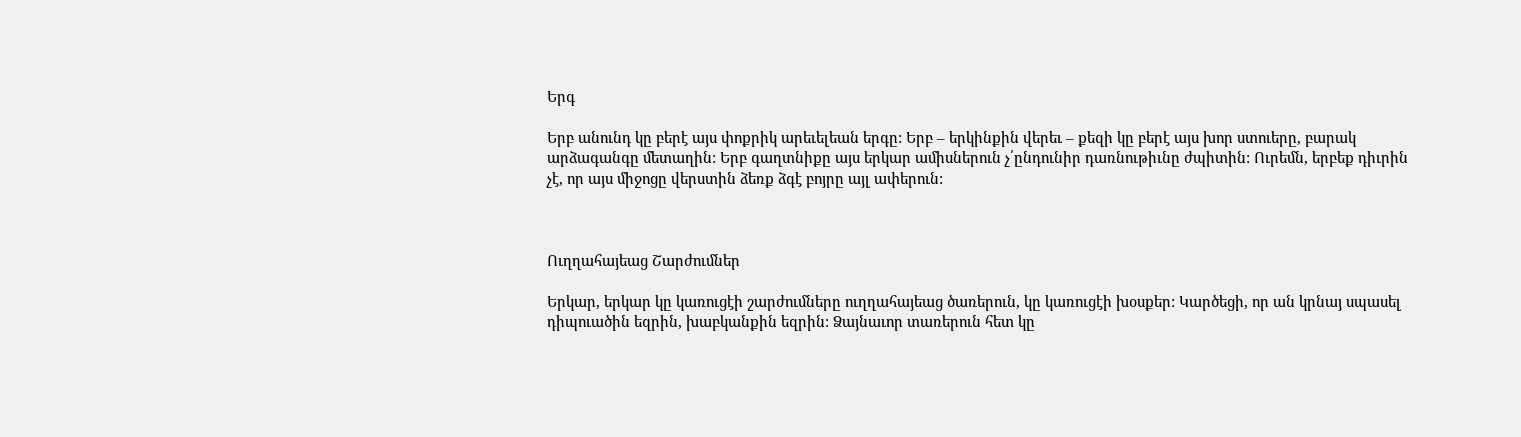Երգ

Երբ անունդ կը բերէ այս փոքրիկ արեւելեան երգը: Երբ – երկինքին վերեւ – քեզի կը բերէ այս խոր ստուերը, բարակ արձագանգը մետաղին: Երբ գաղտնիքը այս երկար ամիսներուն չ՛ընդունիր դառնութիւնը ժպիտին: Ուրեմն, երբեք դիւրին չէ, որ այս միջոցը վերստին ձեռք ձգէ բոյրը այլ ափերուն:



Ուղղահայեաց Շարժումներ

Երկար, երկար կը կառուցէի շարժումները ուղղահայեաց ծառերուն, կը կառուցէի խօսքեր: Կարծեցի, որ ան կրնայ սպասել դիպուածին եզրին, խաբկանքին եզրին: Ձայնաւոր տառերուն հետ կը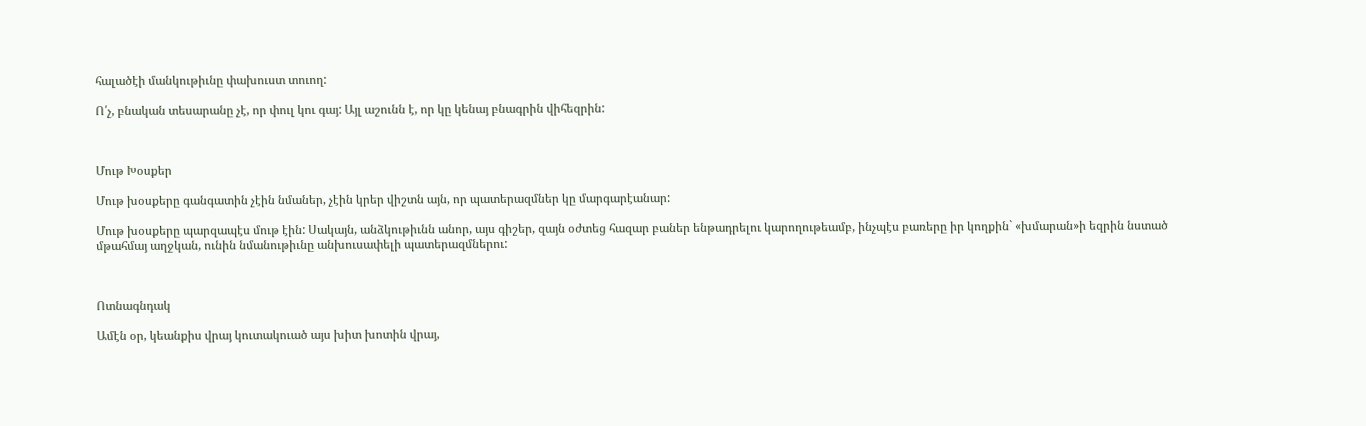հալածէի մանկութիւնը փախուստ տուող:

Ո՛չ, բնական տեսարանը չէ, որ փուլ կու գայ: Այլ աշունն է, որ կը կենայ բնագրին վիհեզրին:



Մութ Խօսքեր

Մութ խօսքերը գանգատին չէին նմաներ, չէին կրեր վիշտն այն, որ պատերազմներ կը մարգարէանար:

Մութ խօսքերը պարզապէս մութ էին: Սակայն, անձկութիւնն անոր, այս գիշեր, զայն օժտեց հազար բաներ ենթադրելու կարողութեամբ, ինչպէս բառերը իր կողքին` «խմարան»ի եզրին նստած մթահմայ աղջկան, ունին նմանութիւնը անխուսափելի պատերազմներու:



Ոտնագնդակ

Ամէն օր, կեանքիս վրայ կուտակուած այս խիտ խոտին վրայ,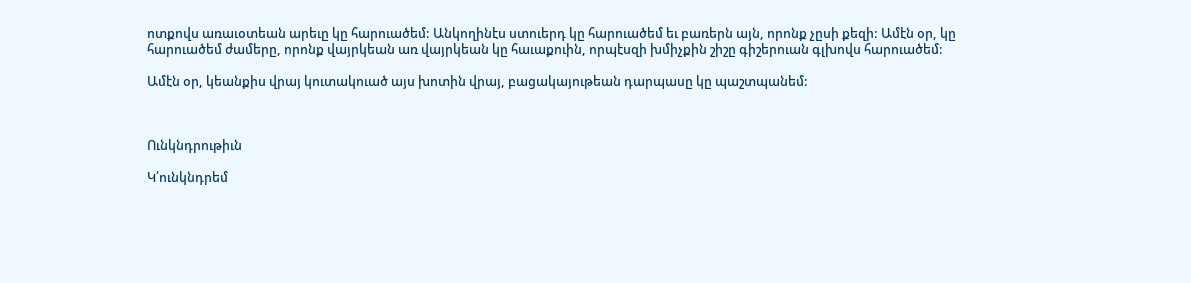ոտքովս առաւօտեան արեւը կը հարուածեմ: Անկողինէս ստուերդ կը հարուածեմ եւ բառերն այն, որոնք չըսի քեզի: Ամէն օր, կը հարուածեմ ժամերը, որոնք վայրկեան առ վայրկեան կը հաւաքուին, որպէսզի խմիչքին շիշը գիշերուան գլխովս հարուածեմ:

Ամէն օր, կեանքիս վրայ կուտակուած այս խոտին վրայ, բացակայութեան դարպասը կը պաշտպանեմ:



Ունկնդրութիւն

Կ՛ունկնդրեմ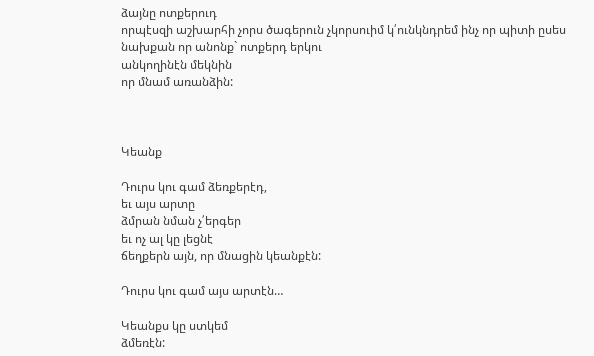ձայնը ոտքերուդ
որպէսզի աշխարհի չորս ծագերուն չկորսուիմ կ՛ունկնդրեմ ինչ որ պիտի ըսես
նախքան որ անոնք` ոտքերդ երկու
անկողինէն մեկնին
որ մնամ առանձին:



Կեանք

Դուրս կու գամ ձեռքերէդ,
եւ այս արտը
ձմրան նման չ՛երգեր
եւ ոչ ալ կը լեցնէ
ճեղքերն այն, որ մնացին կեանքէն:

Դուրս կու գամ այս արտէն…

Կեանքս կը ստկեմ
ձմեռէն: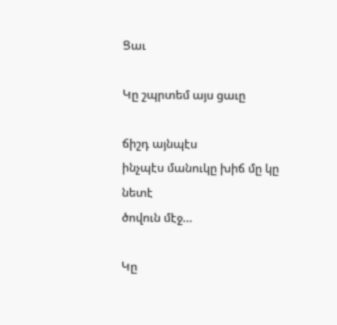Ցաւ

Կը շպրտեմ այս ցաւը

ճիշդ այնպէս
ինչպէս մանուկը խիճ մը կը նետէ
ծովուն մէջ…

Կը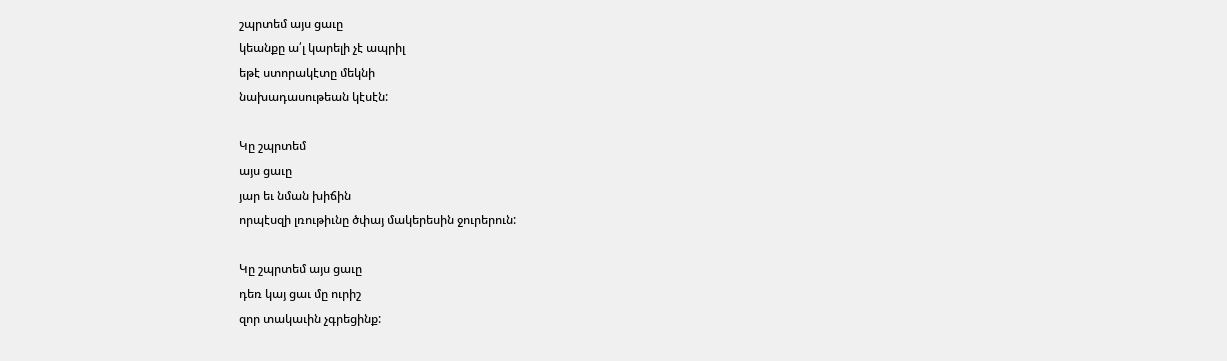շպրտեմ այս ցաւը
կեանքը ա՛լ կարելի չէ ապրիլ
եթէ ստորակէտը մեկնի
նախադասութեան կէսէն:

Կը շպրտեմ
այս ցաւը
յար եւ նման խիճին
որպէսզի լռութիւնը ծփայ մակերեսին ջուրերուն:

Կը շպրտեմ այս ցաւը
դեռ կայ ցաւ մը ուրիշ
զոր տակաւին չգրեցինք: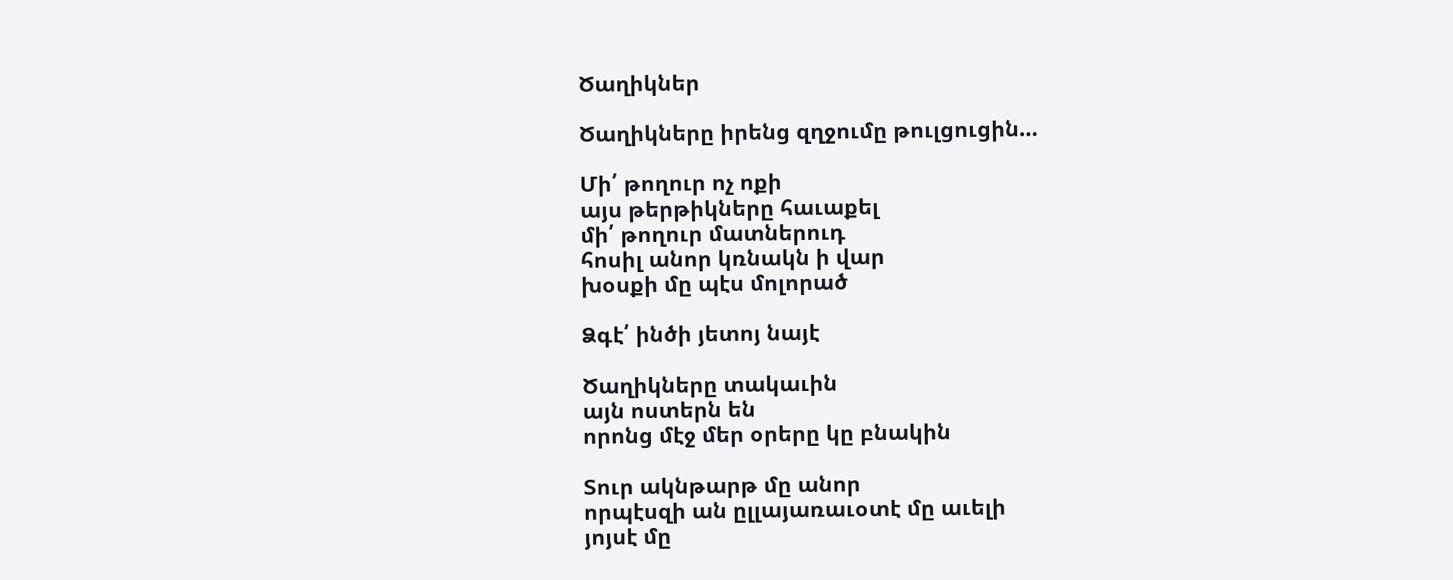Ծաղիկներ

Ծաղիկները իրենց զղջումը թուլցուցին…

Մի՛ թողուր ոչ ոքի
այս թերթիկները հաւաքել
մի՛ թողուր մատներուդ
հոսիլ անոր կռնակն ի վար
խօսքի մը պէս մոլորած

Ձգէ՛ ինծի յետոյ նայէ

Ծաղիկները տակաւին
այն ոստերն են
որոնց մէջ մեր օրերը կը բնակին

Տուր ակնթարթ մը անոր
որպէսզի ան ըլլայառաւօտէ մը աւելի
յոյսէ մը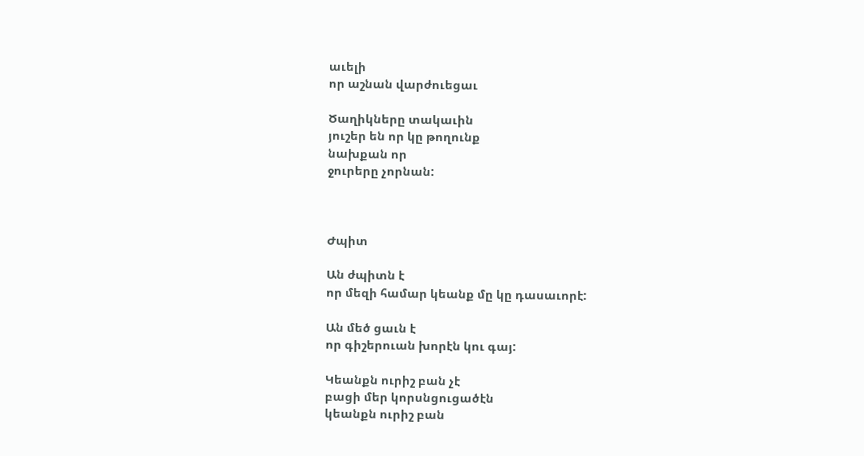աւելի
որ աշնան վարժուեցաւ

Ծաղիկները տակաւին
յուշեր են որ կը թողունք
նախքան որ
ջուրերը չորնան:



Ժպիտ

Ան ժպիտն է
որ մեզի համար կեանք մը կը դասաւորէ:

Ան մեծ ցաւն է
որ գիշերուան խորէն կու գայ:

Կեանքն ուրիշ բան չէ
բացի մեր կորսնցուցածէն
կեանքն ուրիշ բան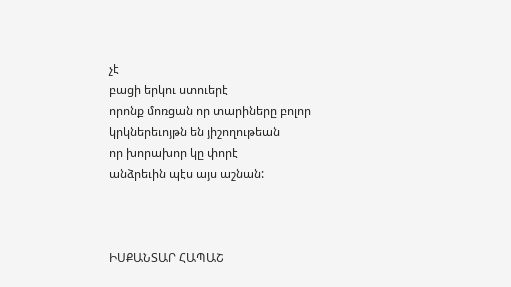չէ
բացի երկու ստուերէ
որոնք մոռցան որ տարիները բոլոր
կրկներեւոյթն են յիշողութեան
որ խորախոր կը փորէ
անձրեւին պէս այս աշնան:



ԻՍՔԱՆՏԱՐ ՀԱՊԱՇ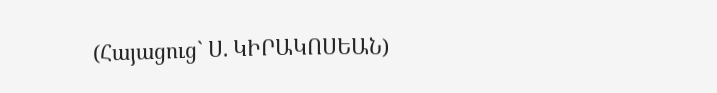(Հայացուց` Ս. ԿԻՐԱԿՈՍԵԱՆ)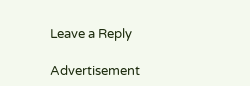Leave a Reply

Advertisement